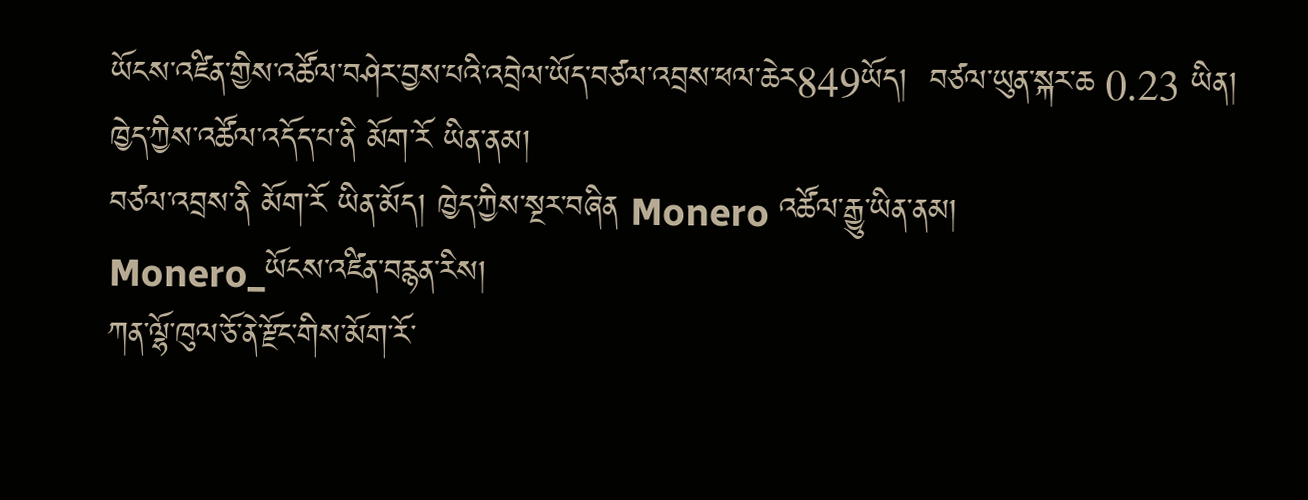ཡོངས་འཛིན་གྱིས་འཚོལ་བཤེར་བྱས་པའི་འབྲེལ་ཡོད་བཙལ་འབྲས་ཕལ་ཆེར849ཡོད།  བཙལ་ཡུན་སྐར་ཆ 0.23 ཡིན།
ཁྱེད་ཀྱིས་འཚོལ་འདོད་པ་ནི མོག་རོ ཡིན་ནམ།
བཙལ་འབྲས་ནི མོག་རོ ཡིན་མོད། ཁྱེད་ཀྱིས་སྔར་བཞིན Monero འཚོལ་རྒྱུ་ཡིན་ནམ།
Monero_ཡོངས་འཛིན་བརྙན་རིས།
ཀན་ལྷོ་ཁུལ་ཅོ་ནེ་རྫོང་གིས་མོག་རོ་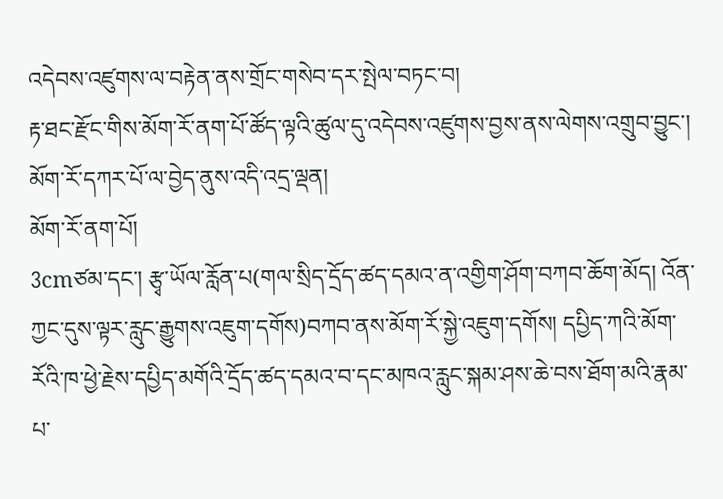འདེབས་འཛུགས་ལ་བརྟེན་ནས་གྲོང་གསེབ་དར་སྤེལ་བཏང་བ།
རྟ་ཐང་རྫོང་གིས་མོག་རོ་ནག་པོ་ཚོད་ལྟའི་ཚུལ་དུ་འདེབས་འཛུགས་བྱས་ནས་ལེགས་འགྲུབ་བྱུང་།
མོག་རོ་དཀར་པོ་ལ་བྱེད་ནུས་འདི་འདྲ་ལྡན།
མོག་རོ་ནག་པོ།
3cmཙམ་དང་། རྩྭ་ཡོལ་རློན་པ(གལ་སྲིད་དྲོད་ཚད་དམའ་ན་འགྱིག་ཤོག་བཀབ་ཆོག་མོད། འོན་ཀྱང་དུས་ལྟར་རླུང་རྒྱུགས་འཇུག་དགོས)བཀབ་ནས་མོག་རོ་སྐྱེ་འཇུག་དགོས། དཔྱིད་ཀའི་མོག་རོའི་ཁ་ཕྱེ་རྗེས་དཔྱིད་མགོའི་དྲོད་ཚད་དམའ་བ་དང་མཁའ་རླུང་སྐམ་ཤས་ཆེ་བས་ཐོག་མའི་རྣམ་པ་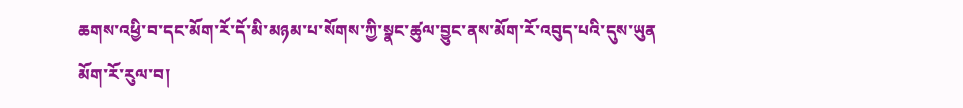ཆགས་འཕྱི་བ་དང་མོག་རོ་དོ་མི་མཉམ་པ་སོགས་ཀྱི་སྣང་ཚུལ་བྱུང་ནས་མོག་རོ་འབུད་པའི་དུས་ཡུན
མོག་རོ་རུལ་བ།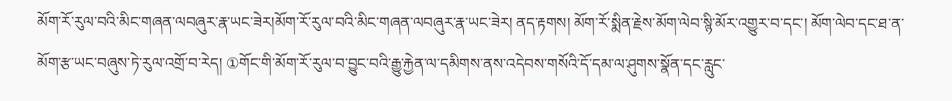མོག་རོ་རུལ་བའི་མིང་གཞན་ལབཞུར་རྣ་ཡང་ཟེར།མོག་རོ་རུལ་བའི་མིང་གཞན་ལབཞུར་རྣ་ཡང་ཟེར། ནད་རྟགས། མོག་རོ་སྨིན་རྗེས་མོག་ལེབ་སྙི་མོར་འགྱུར་བ་དང་། མོག་ལེབ་དང་ཐ་ན་མོག་རྩ་ཡང་བཞུས་ཏེ་རུལ་འགྲོ་བ་རེད། ①གོང་གི་མོག་རོ་རུལ་བ་བྱུང་བའི་རྒྱུ་རྐྱེན་ལ་དམིགས་ནས་འདེབས་གསོའི་དོ་དམ་ལ་ཤུགས་སྣོན་དང་རླུང་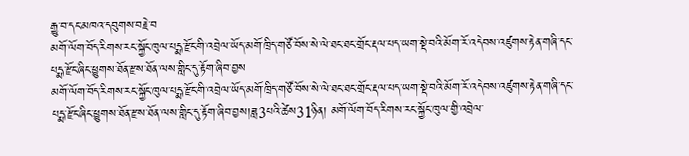རྒྱུ་བ་དང་མཁའ་དབུགས་བརྗེ་བ
མགོ་ལོག་བོད་རིགས་རང་སྐྱོང་ཁུལ་པདྨ་རྫོང་གི་འབྲེལ་ཡོད་མགོ་ཁྲིད་གཙོ་བོས་སེ་ལེ་ཐང་ཐང་གྲོང་རྡལ་པད་ཡག་སྡེ་བའི་མོག་རོ་འདེབས་འཛུགས་རྟེན་གཞི་དང་པདྨ་རྫོང་ཞིང་ཕྱུགས་ཐོན་རྫས་ཐོན་ལས་གླིང་དུ་རྟོག་ཞིབ་བྱས
མགོ་ལོག་བོད་རིགས་རང་སྐྱོང་ཁུལ་པདྨ་རྫོང་གི་འབྲེལ་ཡོད་མགོ་ཁྲིད་གཙོ་བོས་སེ་ལེ་ཐང་ཐང་གྲོང་རྡལ་པད་ཡག་སྡེ་བའི་མོག་རོ་འདེབས་འཛུགས་རྟེན་གཞི་དང་པདྨ་རྫོང་ཞིང་ཕྱུགས་ཐོན་རྫས་ཐོན་ལས་གླིང་དུ་རྟོག་ཞིབ་བྱས།ཟླ3པའི་ཚེས31ཉིན། མགོ་ལོག་བོད་རིགས་རང་སྐྱོང་ཁུལ་གྱི་འབྲེལ་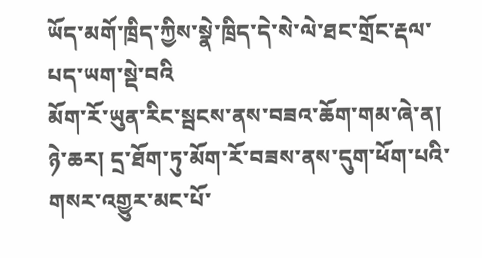ཡོད་མགོ་ཁྲིད་ཀྱིས་སྣེ་ཁྲིད་དེ་སེ་ལེ་ཐང་གྲོང་རྡལ་པད་ཡག་སྡེ་བའི
མོག་རོ་ཡུན་རིང་སྦངས་ནས་བཟའ་ཆོག་གམ་ཞེ་ན།
ཉེ་ཆར། དྲ་ཐོག་ཏུ་མོག་རོ་བཟས་ནས་དུག་ཕོག་པའི་གསར་འགྱུར་མང་པོ་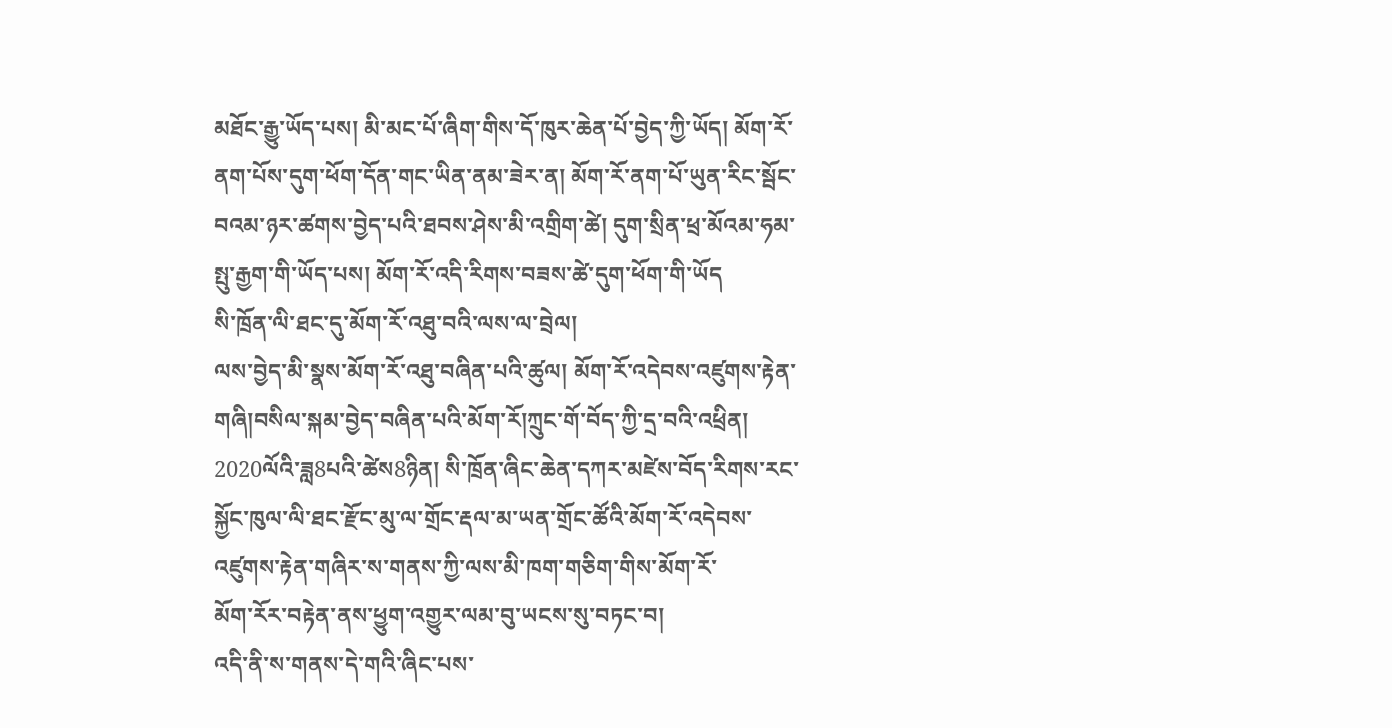མཐོང་རྒྱུ་ཡོད་པས། མི་མང་པོ་ཞིག་གིས་དོ་ཁུར་ཆེན་པོ་བྱེད་ཀྱི་ཡོད། མོག་རོ་ནག་པོས་དུག་ཕོག་དོན་གང་ཡིན་ནམ་ཟེར་ན། མོག་རོ་ནག་པོ་ཡུན་རིང་སྦོང་བའམ་ཉར་ཚགས་བྱེད་པའི་ཐབས་ཤེས་མི་འགྲིག་ཚེ། དུག་སྲིན་ཕྲ་མོའམ་ཧམ་སྤུ་རྒྱག་གི་ཡོད་པས། མོག་རོ་འདི་རིགས་བཟས་ཚེ་དུག་ཕོག་གི་ཡོད
སི་ཁྲོན་ལི་ཐང་དུ་མོག་རོ་འཐུ་བའི་ལས་ལ་བྲེལ།
ལས་བྱེད་མི་སྣས་མོག་རོ་འཐུ་བཞིན་པའི་ཚུལ། མོག་རོ་འདེབས་འཛུགས་རྟེན་གཞི།བསིལ་སྐམ་བྱེད་བཞིན་པའི་མོག་རོ།ཀྲུང་གོ་བོད་ཀྱི་དྲ་བའི་འཕྲིན། 2020ལོའི་ཟླ8པའི་ཚེས8ཉིན། སི་ཁྲོན་ཞིང་ཆེན་དཀར་མཛེས་བོད་རིགས་རང་སྐྱོང་ཁུལ་ལི་ཐང་རྫོང་མུ་ལ་གྲོང་རྡལ་མ་ཡན་གྲོང་ཚོའི་མོག་རོ་འདེབས་འཛུགས་རྟེན་གཞིར་ས་གནས་ཀྱི་ལས་མི་ཁག་གཅིག་གིས་མོག་རོ་
མོག་རོར་བརྟེན་ནས་ཕྱུག་འགྱུར་ལམ་བུ་ཡངས་སུ་བཏང་བ།
འདི་ནི་ས་གནས་དེ་གའི་ཞིང་པས་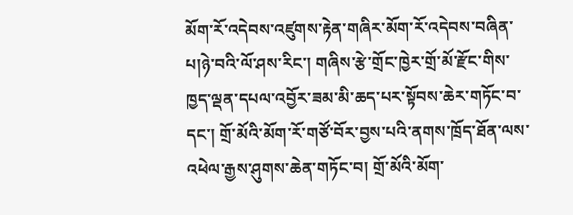མོག་རོ་འདེབས་འཛུགས་རྟེན་གཞིར་མོག་རོ་འདེབས་བཞིན་པ།ཉེ་བའི་ལོ་ཤས་རིང་། གཞིས་རྩེ་གྲོང་ཁྱེར་གྲོ་མོ་རྫོང་གིས་ཁྱད་ལྡན་དཔལ་འབྱོར་ཟམ་མི་ཆད་པར་སྟོབས་ཆེར་གཏོང་བ་དང་། གྲོ་མོའི་མོག་རོ་གཙོ་བོར་བྱས་པའི་ནགས་ཁྲོད་ཐོན་ལས་འཕེལ་རྒྱས་ཤུགས་ཆེན་གཏོང་བ། གྲོ་མོའི་མོག་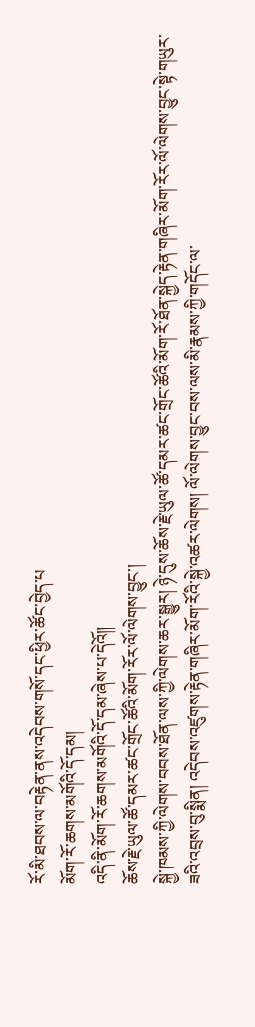རོ་མི་ཐབས་ལ་བརྟེན་ནས་འདེབས་གསོ་དང་ཕྱིར་ཚོང་བྱེད་པ
མོག་རོ་ཆགས་མགོའི་དོ་དམ།
འདི་ནི་མོག་རོ་ཆགས་མགོའི་དོ་དམ་ཞེས་པ་དེའོ༎
ཆོས་རྗེ་ཡུལ་ཚོ་དམར་ཚང་གྲོང་ཚོའི་མོག་རོར་ལོ་ལེགས་བྱུང་།
སྐྱེ་ཁམས་ཀྱི་ལེགས་བབས་ཐོན་ལས་ཀྱི་ལེགས་ཆར་སྒྱུར། ཉེ་དུས་ཆོས་རྗེ་ཡུལ་ཚོ་དམར་ཚང་གྲོང་ཚོའི་མོག་རོ་ཐོན་སྐྱེད་རྟེན་གཞིར་མོག་རོར་ལོ་ལེགས་བྱུང་སྟེ་གཡུར་ཟའི་འབྲས་བུ་སྨིན། འདེབས་འཛུགས་རྟེན་གཞིར་མོག་རོའི་སྐྱེ་འཚར་ལེགས། ལོ་ལེགས་བྱུང་བས་ལས་མི་རྣམས་ཀྱི་གདོང་ལ་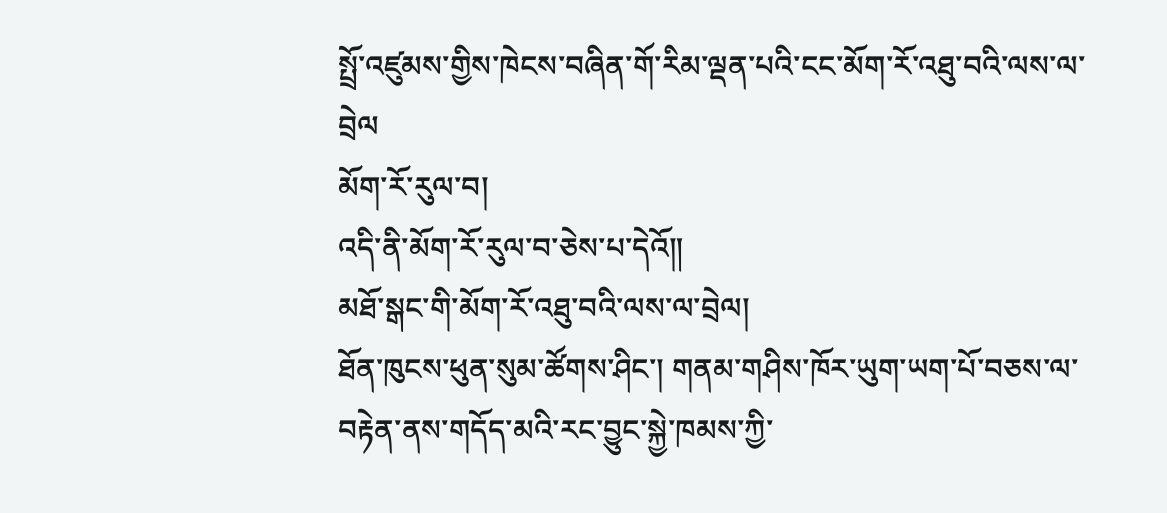སྤྲོ་འཛུམས་གྱིས་ཁེངས་བཞིན་གོ་རིམ་ལྡན་པའི་ངང་མོག་རོ་འཐུ་བའི་ལས་ལ་བྲེལ
མོག་རོ་རུལ་བ།
འདི་ནི་མོག་རོ་རུལ་བ་ཅེས་པ་དེའོ༎
མཐོ་སྒང་གི་མོག་རོ་འཐུ་བའི་ལས་ལ་བྲེལ།
ཐོན་ཁུངས་ཕུན་སུམ་ཚོགས་ཤིང་། གནམ་གཤིས་ཁོར་ཡུག་ཡག་པོ་བཅས་ལ་བརྟེན་ནས་གདོད་མའི་རང་བྱུང་སྐྱེ་ཁམས་ཀྱི་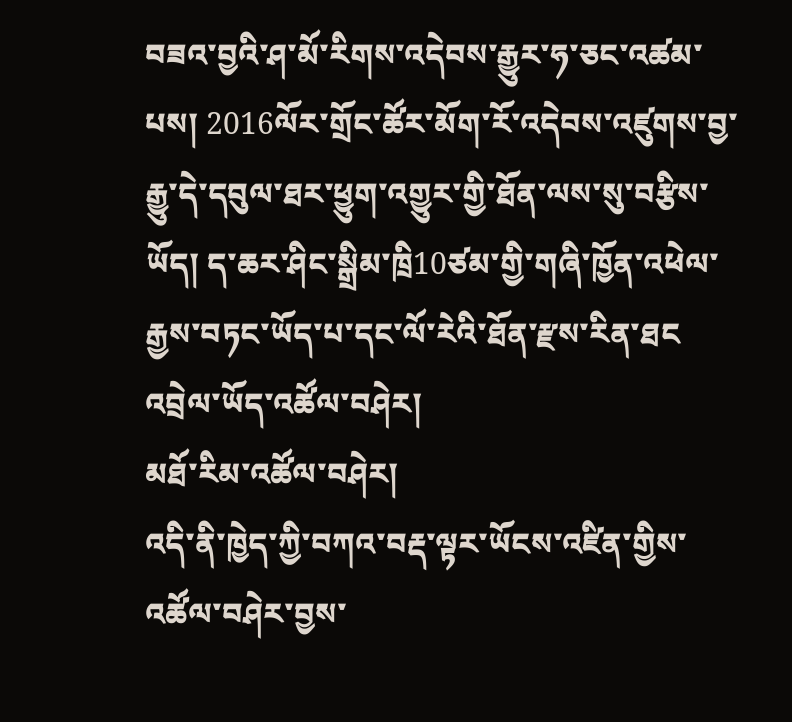བཟའ་བྱའི་ཤ་མོ་རིགས་འདེབས་རྒྱུར་ཧ་ཅང་འཚམ་པས། 2016ལོར་གྲོང་ཚོར་མོག་རོ་འདེབས་འཛུགས་བྱ་རྒྱུ་དེ་དབུལ་ཐར་ཕྱུག་འགྱུར་གྱི་ཐོན་ལས་སུ་བརྩིས་ཡོད། ད་ཆར་ཤིང་སྒྲིམ་ཁྲི10ཙམ་གྱི་གཞི་ཁྱོན་འཕེལ་རྒྱས་བཏང་ཡོད་པ་དང་ལོ་རེའི་ཐོན་རྫས་རིན་ཐང
འབྲེལ་ཡོད་འཚོལ་བཤེར།
མཐོ་རིམ་འཚོལ་བཤེར།
འདི་ནི་ཁྱེད་ཀྱི་བཀའ་བརྡ་ལྟར་ཡོངས་འཛིན་གྱིས་འཚོལ་བཤེར་བྱས་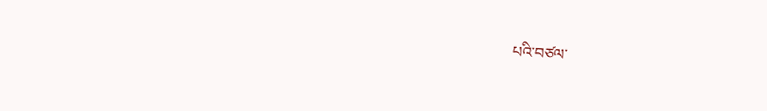པའི་བཙལ་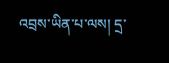འབྲས་ཡིན་པ་ལས། དྲ་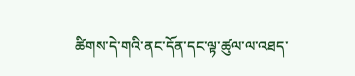ཚིགས་དེ་གའི་ནང་དོན་དང་ལྟ་ཚུལ་ལ་འཐད་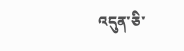འདུན་ཅི་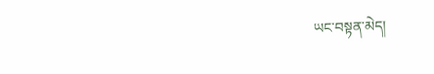ཡང་བསྟན་མེད།